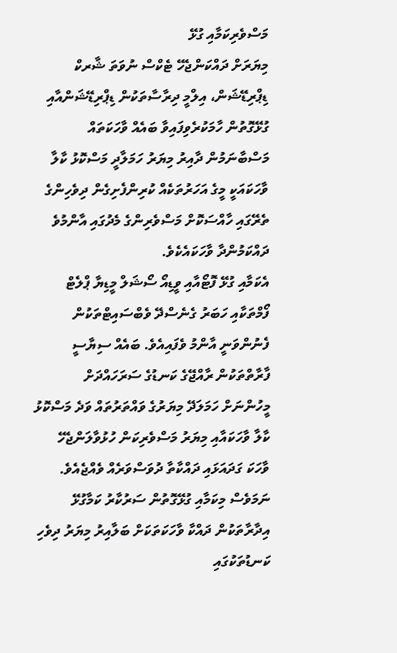މަސްވެރިކަމާއި ގުޅޭ
މިޔަރަށް ދައްކަންޖެހޭ ޓެކްސް ނުވަތަ ޝާރކް ޑިޕްރިޑޭޝަން، އިލްމީ ދިރާސާތަކުން ޑިޕްރިޑޭޝަންއާއި ގުޅޭގޮތުން ހާމަކުރެވިފައިވާ ބައެއް ވާހަކަތައް
މަސްބާނަމުން ދާއިރު މިޔަރު ހަމަލާދީ މަސްކޮޅު ކާލާ ވާހަކައަކީ މީގެ އަހަރުތަކެއް ކުރިންފެށިގެން ދިވެހިންގެ ތެރޭގައި ހާއްސަކޮށް މަސްވެރިންގެ މެދުގައި އާންމުވެ ދައްކަމުންދާ ވާހަކައެކެވެ.
އެކަމާއި ގުޅޭ ފޮޓޯއާއި ވީޑިއޯ ސޯޝަލް މީޑިޔާ ޕްލެޓް ފޯމްތަކާއި ހަބަރު ގެނެސްދޭ ވެބްސައިޓްތަކުން ފެނުންވަނީ އާންމު ވެފައިއެވެ. ބައެއް ސިޔާސީ ފާރާތްތަކުން ރާއްޖޭގެ ކަނޑުގެ ސަރަހައްދަށް މީހުންނަށް ހަމަލަދޭ މިޔަރުގެ ވައްތަރުތައް ވަދެ މަސްކޮޅު ކާލާ ވާހަކައާއި މިޔަރު މަސްވެރިކަން ހުޅުވާލަންޖެހޭ ވާހަކަ ގަދައަޅައި ދައްކާތާ ދުވަސްވަރެއް ވެއްޖެއެވެ. ނަމަވެސް މިކަމާއި ގުޅޭގޮތުން ސަރުކާރު ކަމާގުޅޭ އިދާރާތަކުން ދައްކާ ވާހަކަތަކަށް ބަލާއިރު މިޔަރު ދިވެހި ކަނޑުތަކުގައި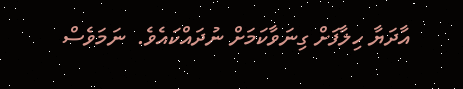އާދަޔާ ހިލާފަށް ގިނަވާކަމަށް ނުދައްކައެވެ.  ނަމަވެސް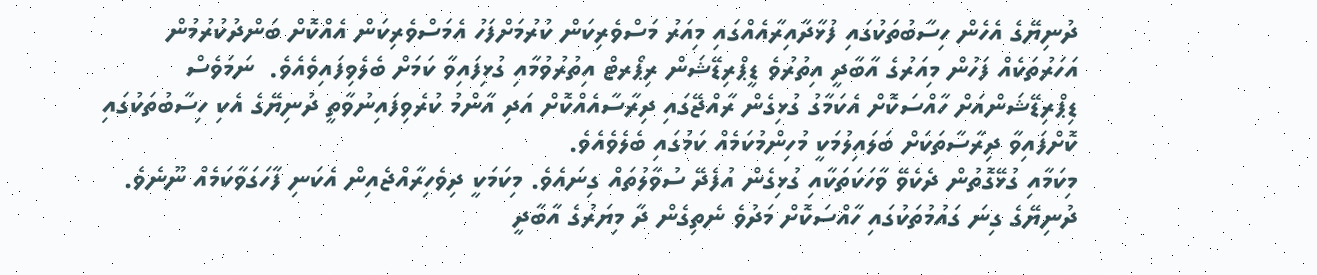ދުނިޔޭގެ އެހެން ހިސާބުތަކުގައި ފުޅާދާއިރާއެއްގައި މިއަރު މަސްވެރިކަން ކުރުމަށްފަހު އެމަސްވެރިކަން އެއްކޮށް ބަންދުކުރުމުން އަހަރުތަކެއް ފަހުން މިއަރުގެ އާބާދީ އިތުރުވެ ޑީޕްރިޑޭޝަން ރިޕޯރޓް އިތުރުވުމާއި ގުޅިފައިވާ ކަމަށް ބެލެވިފައިވެއެވެ.  ނަމަވެސް ޑިޕްރިޑޭޝަންއަށް ހާއްސަކޮށް އެކަމާގު ގުޅިގެން ރާއްޖޭގައި ދިރާސާއެއްކޮށް އަދި އާންމު ކުރެވިފައިނުވާތީ ދުނިޔޭގެ އެކި ހިސާބުތަކުގައި ކޮށްފައިވާ ދިރާސާތަކަށް ބަލައިލުމަކީ މުހިންމުކަމެއް ކަމުގައި ބެލެވެއެވެ.
މިކަމާއި ގުޅޭގޮތުން ދެކެވޭ ވާހަކަތަކާއި ގުޅިގެން އުފެދޭ ސުވާލުތައް ގިނައެވެ. މިކަމަކީ ދިވެހިރާއްޖެއިން އެކަނި ފާހަގަވާކަމެއް ނޫނެވެ. ދުނިޔޭގެ ގިނަ ގައުމުތަކުގައި ހާއްސަކޮށް މަދުވެ ނެތިގެން ދާ މިޔަރުގެ އާބާދީ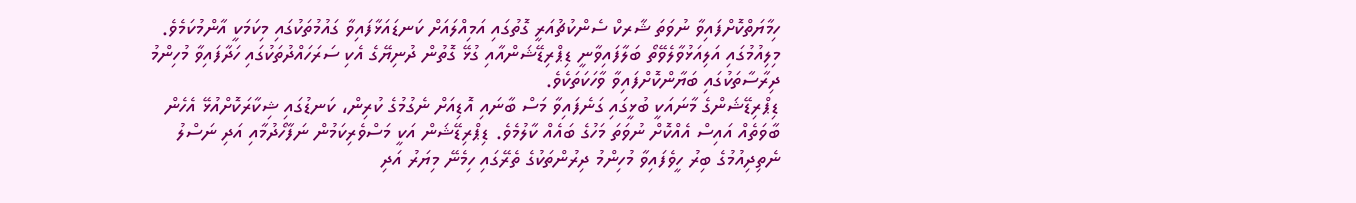ހިމާޔަތްކޮށްފައިވާ ނުވަތަ ޝާރކް ސެންކުޗުއަރީ ގޮތުގައި އަމިއްލައަށް ކަނޑައަޅާފައިވާ ގައުމުތަކުގައި މިކަމަކީ އާންމުކަމެވެ. މިލިއުމުގައި އަލިއަޅުވާލެވޭތޯ ބަލާފައިވާނީ ޑިޕްރިޑޭޝަންއާއި ގުޅޭ ގޮތުން ދުނިޔޭގެ އެކި ސަރަހައްދުތަކުގައި ހަދާފައިވާ މުހިންމު ދިރާސާތަކުގައި ބަޔާންކޮށްފައިވާ ވާހަކަތަކެވެ.
ޑިޕްރިޑޭޝަންގެ މާނައަކީ ބުޅީގައި ގަނެފައިވާ މަސް ބާނައި އޮޑިއަށް ނެގުމުގެ ކުރިން، ކަނޑުގައި ޝިކާރަކޮށްއުޅޭ އެހެން ބާވަތެއް އައިސް އެއްކޮށް ނުވަތަ މަހުގެ ބައެއް ކާލުމެވެ. ޑިޕްރިޑޭޝަން އަކީ މަސްވެރިކަމުން ނަފާހޯދުމާއި އަދި ނަސްލު ނެތިދިއުމުގެ ބިރު ހީވެފައިވާ މުހިންމު ދިރުންތަކުގެ ތެރޭގައި ހިމެނޭ މިޔަރު އަދި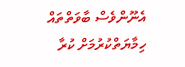އެނޫންވެސް ބާވަތްތައް ހިމާޔަތްކުރުމަށް ކުރާ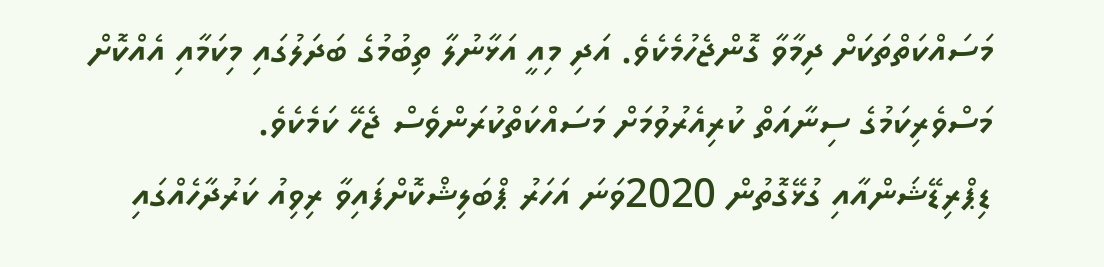މަސައްކަތްތަކަށް ދިމާވާ ގޮންޖެހުމެކެވެ. އަދި މިއީ އަޅާނުލާ ތިބުމުގެ ބަދަލުގައި މިކަމާއި އެއްކޮށް މަސްވެރިކަމުގެ ސިނާއަތް ކުރިއެރުވުމަށް މަސައްކަތްކުރަންވެސް ޖެހޭ ކަމެކެވެ.
ޑިޕްރިޑޭޝަންއާއި ގުޅޭގޮތުން 2020ވަނަ އަހަރު ޕްބަލިޝްކޮށްފައިވާ ރިވިއު ކަރުދާހެއްގައި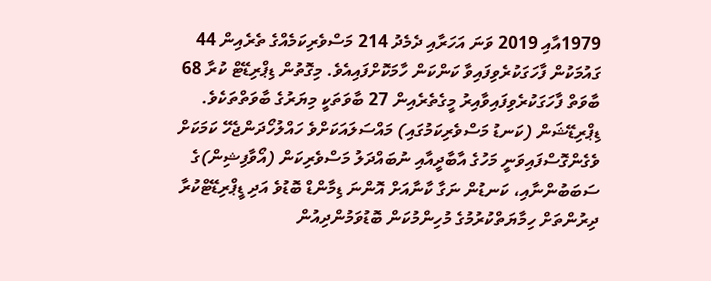1979އާއި 2019 ވަނަ އަހަރާއި ދެމެދު 214 މަސްވެރިކަމެއްގެ ތެރެއިން 44 ގައުމަކުން ފާހަގަކުރެވިފައިވާ ކަންކަން ހާމަކޮށްފައިއެވެ. މިގޮތުން ޑިޕްރިޑޭޓް ކުރާ 68 ބާވަތް ފާހަގަކުރެވިފައިވާއިރު މީގެތެރެއިން 27 ބާވަތަކީ މިޔަރުގެ ބާވަތްތަކެވެ. ޑިޕްރިޑޭޝަން (ކަނޑު މަސްވެރިކަމުގައި) މައްސަލައަކަށްވެ ހައްލުހޯދަންޖެހޭ ކަމަކަށް ވެގެންގޮސްފައިވަނީ މަހުގެ އާބާދީއާއި ނުބައްދަލު މަސްވެރިކަން (އޯވާފިޝިން)ގެ ސަބަބުންނާއި، ކަނޑުން ނަގާ ކާނާއަށް އޮންނަ ޑިމާންޑް ބޮޑުވެ އަދި ޑީޕްރިޑޭޓްކުރާ ދިރުންތަށް ހިމާޔަތްކުރުމުގެ މުހިންމުކަން ބޮޑުވަމުންދިއުން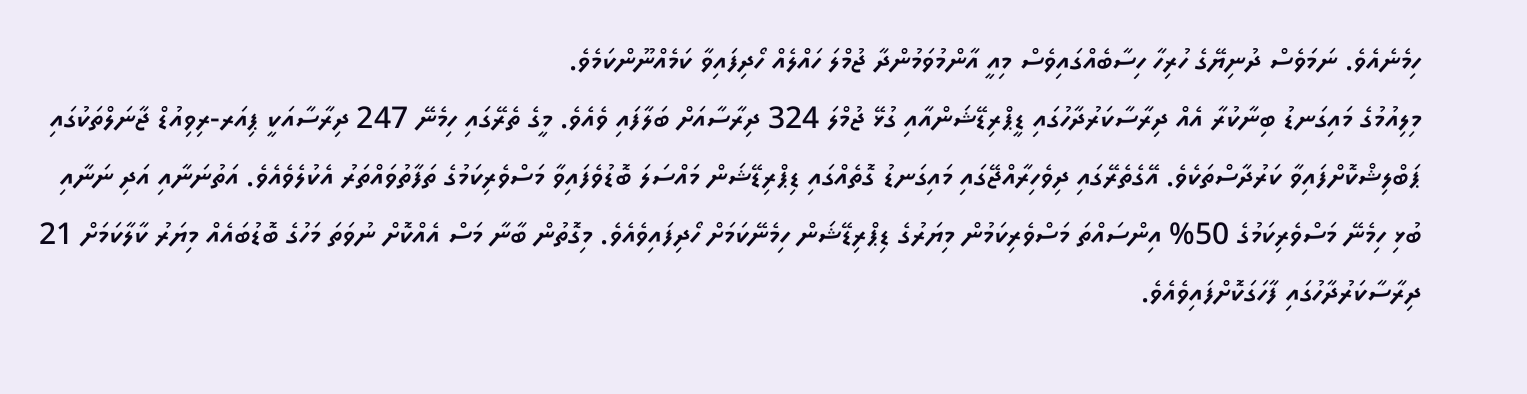ހިމެނެއެވެ. ނަމަވެސް ދުނިޔޭގެ ހުރިހާ ހިސާބެއްގައިވެސް މިއީ އާންމުވަމުންދާ ޖުމްލަ ހައްލެއް ހޯދިފައިވާ ކަމެއްނޫންކަމެވެ.
މިލިއުމުގެ މައިގަނޑު ބިނާކުރާ އެއް ދިރާސާކަރުދާހުގައި ޑީޕްރިޑޭޝަންއާއި ގުޅޭ ޖުމްލަ 324 ދިރާސާއަށް ބަލާފައި ވެއެވެ. މީގެ ތެރޭގައި ހިމެނޭ 247 ދިރާސާއަކީ ޕިއަރ-ރިވިއުޑް ޖާނަލްތަކުގައި ޕަބްލިޝްކޮށްފައިވާ ކަރުދާސްތަކެވެ. އޭގެތެރޭގައި ދިވެހިރާއްޖޭގައި މައިގަނޑު ގޮތެއްގައި ޑިޕްރިޑޭޝަން މައްސަލަ ބޮޑުވެފައިވާ މަސްވެރިކަމުގެ ތަފާތުވައްތަރު އެކުލެވެއެވެ. އަތުނަނާއި އަދި ނަނާއި ބުޅި ހިމެނޭ މަސްވެރިކަމުގެ 50% އިންސައްތަ މަސްވެރިކަމުން މިޔަރުގެ ޑިޕްރިޑޭޝަން ހިމެނޭކަމަށް ހޯދިފައިވެއެވެ. މިގޮތުން ބާނާ މަސް އެއްކޮށް ނުވަތަ މަހުގެ ބޮޑުބައެއް މިޔަރު ކާލާކަމަށް 21 ދިރާސާކަރުދާހުގައި ފާހަގަކޮށްފައިވެއެވެ.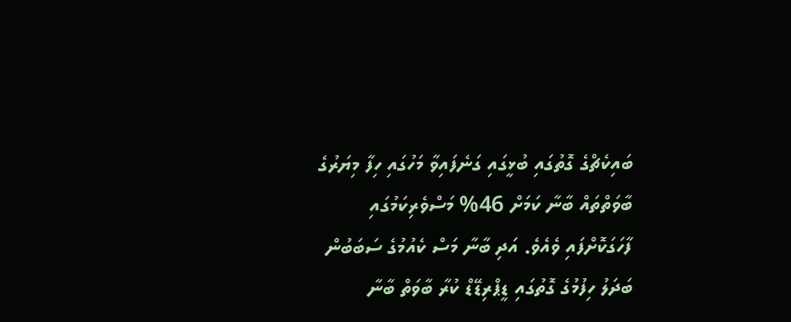ބައިކެޗްގެ ގޮތުގައި ބުޅީގައި ގަނެފައިވާ މަހުގައި ހިފާ މިޔަރުގެ ބާވަތްތައް ބާނާ ކަމަށް 46% މަސްވެރިކަމުގައި ފާހަގަކޮށްފައި ވެއެވެ. އަދި ބާނާ މަސް ކެއުމުގެ ސަބަބުން ބަދަލު ހިފުމުގެ ގޮތުގައި ޑީޕްރިޑޭޑް ކުރާ ބާވަތް ބާނާ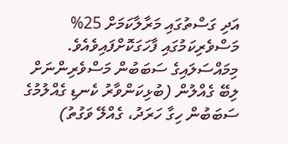އަދި ގަސްތުގައި މަރާލާކަމަށް 25% މަސްވެރިކަމުގައި ފާހަގަކޮށްފައިވެއެވެ.
މިމައްސަލައިގެ ސަބަބުން މަސްވެރިންނަށް ލިބޭ ގެއްލުން (ބުޅިކަންވާރު ކެނޑި ގެއްލުމުގެ ސަބަބުން ހިގާ ހަރަދު، ގެއްލޭ ވަގުތު)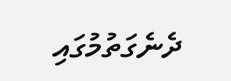ދެނެގަތުމުގައި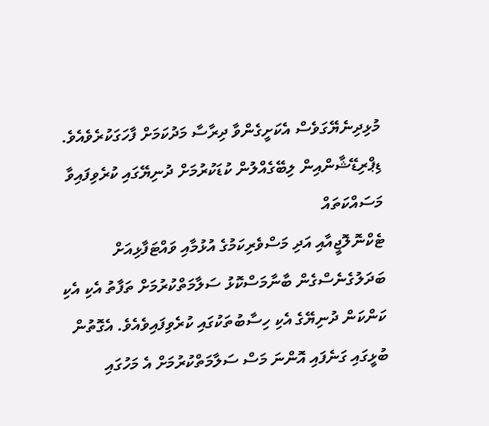މުޅިދިނެޔޭގަވެސް އެކަށީގެންވާ ދިރާސާ މަދުކަމަށް ފާހަގަކުރެވެއެވެ.
ޑިޕްރިޑޭޝާންއިން ލިބޭގެއްލުން ކުޑަކުރުމަށް ދުނިޔޭގައި ކުރެވިފައިވާ މަސައްކަތައް
ޓެކްނޮލޮޖީއާއި އަދި މަސްވެރިކަމުގެ އުޅުމާއި ވައްޓަފާޅިއަށް ބަދަލުގެނެސްގެން ބާނާމަސްކޮޅު ސަލާމަތްކުރުމަށް ތަފާތު އެކި އެކި ކަންކަން ދުނިޔޭގެ އެކި ހިސާބުތަކުގައި ކުރެވިފައިވެއެވެ. އެގޮތުން ބުޅީގައި ގަނެފައި އޮންނަ މަސް ސަލާމަތްކުރުމަށް އެ މަހުގައި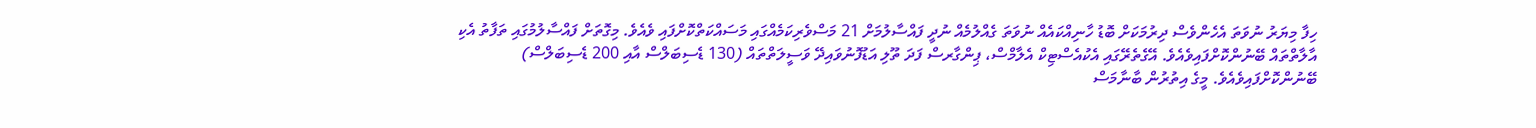ހިފާ މިޔަރު ނުވަތަ އެހެންވެސް ދިރުމަކަށް ބޮޑު ހާނިއްކައެއް ނުވަތަ ގެއްލުމެއް ނުދީ ފައްސާލުމަށް 21 މަސްވެރިކަމެއްގައި މަސައްކަތްކޮށްފައި ވެއެވެ. މިގޮތަށް ފައްސާލުމުގައި ތަފާތު އެކި އާލާތްތައް ބޭނުންކޮށްފައިވެއެވެ. އޭގެތެރޭގައި އެކުއެސްޓިކް އެލާމްސް، ޕިންގާރސް ފަދަ ތޫލި އަޑުފޮނުވައިދޭ ވަސީލަތްތައް (130 ޑެސިބަލްސް އާއި 200 ޑެސިބަލްސް) ބޭނުންކޮށްފައިވެއެވެ. މީގެ އިތުރުން ބާނާމަސް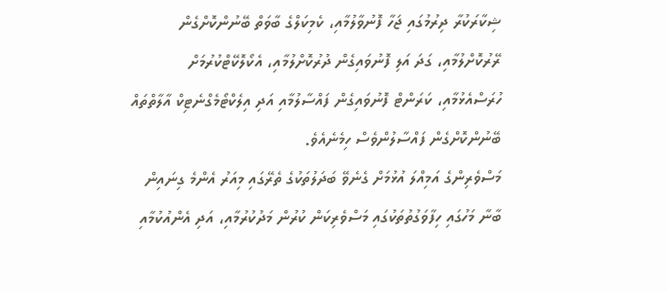ޝިކާރަކުރާ ދިރުމުގައި ޖަހާ ފޮނުވާލުމާއި، ކެމިކަލްގެ ބާވަތް ބޭނުންކޮށްގެން ރޭރުކޮށްލުމާއި، ގަދަ އަލި ފޮނުވައިގެން ދުރުކޮށްލުމާއި، އެކޯލޮކޭޓްކުރުމަށް ހުރަސްއެޅުމާއި، ކަރަންޓް ފޮނުވައިގެން ފައްސާލުމާއި އަދި އިލެކްޓޯމެގްނެޓިކް އާލާތްތައް ބޭނުންކޮށްގެން ފައްސާލުންވެސް ހިމެނެއެވެ.
މަސްވެރިންގެ އަމިއްލަ އުޅުމަށް ގެނެވޭ ބަދަލުތަކުގެ ތެރޭގައި މިއަރު އެންމެ ގިނައިން ބާނާ މަހުގައި ހިފާވަގުތުތަކުގައި މަސްވެރިކަން ކުރުން މަދުކުރުމާއި، އަދި އެންއުކުމާއި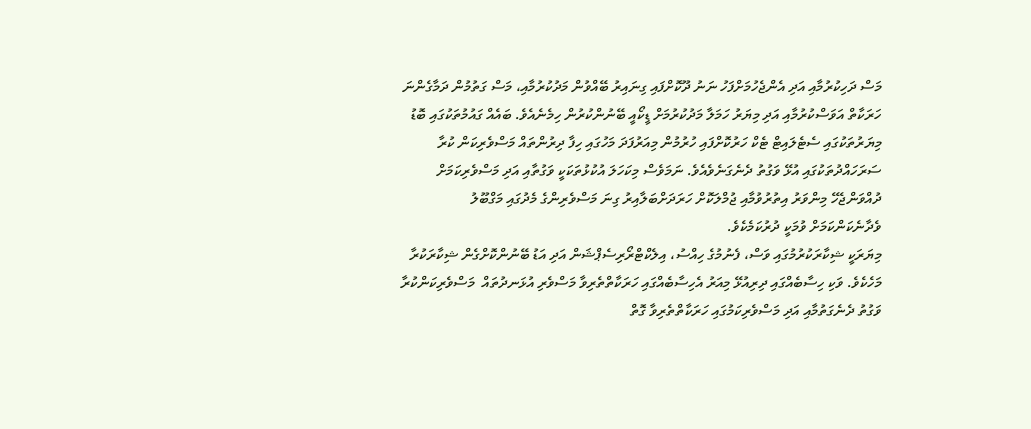މަސް ދަހިކުރުމާއި އަދި އެންޖެހުމަށްފަހު ނަނު ދޫކޮށްފައި ގިނައިރު ބޭއްވުން މަދުކުރުމާއި، މަސް ގަތުމުން ދަމާގެންނަ ހަރަކާތް އަވަސްކުރުމާއި އަދި މިޔަރު ހަމަލާ މަދުކުރުމަށް ޑީކޯއީ ބޭނުންކުރުން ހިމެނެއެވެ. ބައެއް ގައުމުތަކުގައި ބޮޑު މިޔަރުތަކުގައި ސެޓެލައިޓް ޓެކް ހަރުކޮށްފައި ހުރުމުން މިއަރުފަދަ މަހުގައި ހިފާ ދިރުންތައް މަސްވެރިކަން ކުރާ ސަރަހައްދުތަކުގައި އުޅޭ ވަގުތު ދެނެގަނެވެއެވެ. ނަމަވެސް މިކަހަލަ އުކުޅުތަކަކީ ވަގުތާއި އަދި މަސްވެރިކަމަށް ދުއްވަންޖެހޭ މިންވަރު އިތުރުވުމާއި ޖުމްލަކޮށް ހަރަދަށްބަލާއިރު ގިނަ މަސްވެރިންގެ މެދުގައި މަގްބޫލު ވެދާނެކަންކަމަށް ވުމަކީ ދުރުކަމެކެވެ.
މިޔަރަކީ ޝިކާރަކުރުމުގައި ވަސް، ފެނުމުގެ ހިއްސު، އިލެކްޓްރޯރިސެޕްޝަން އަދި އަޑު ބޭނުންކޮށްގެން ޝިކާރަކުރާ މަހެކެވެ. ވަކި ހިސާބެއްގައި ދިރިއުޅޭ މިއަރު އެހިސާބެއްގައި ހަރަކާތްތެރިވާ މަސްވެރި އުޅަނދުތައް  މަސްވެރިކަންކުރާ ވަގުތު ދެނެގަތުމާއި އަދި މަސްވެރިކަމުގައި ހަރަކާތްތެރިވާ ގޮތް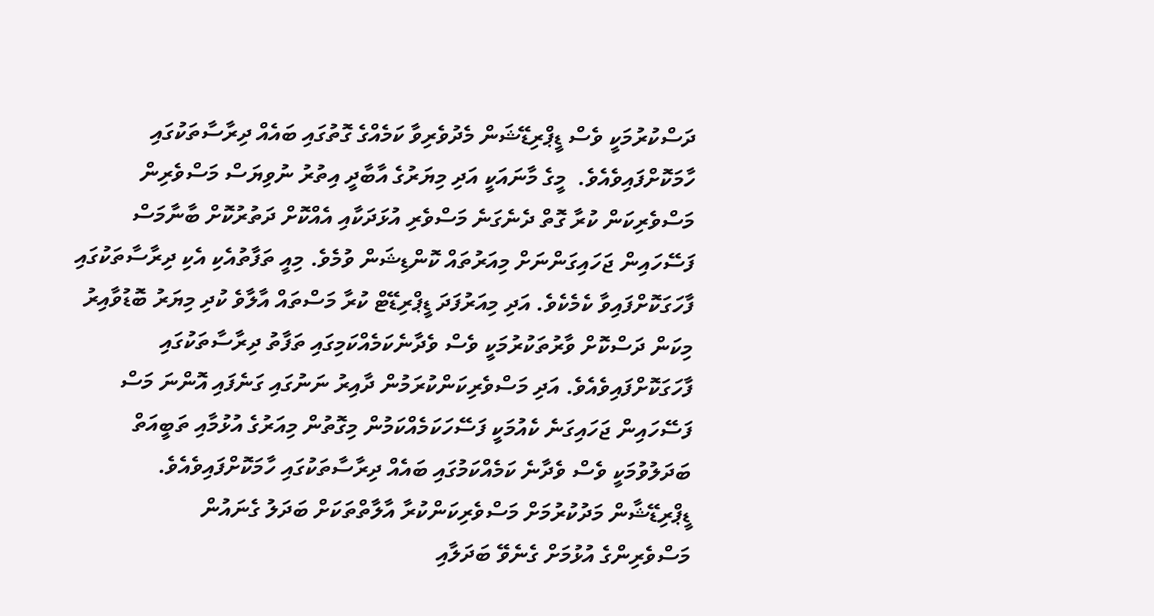ދަސްކުރުމަކީ ވެސް ޑީޕްރިޑޭޝަން މެދުވެރިވާ ކަމެއްގެ ގޮތުގައި ބައެއް ދިރާސާތަކުގައި ހާމަކޮށްފައިވެއެވެ.  މީގެ މާނައަކީ އަދި މިޔަރުގެ އާބާދީ އިތުރު ނުވިޔަސް މަސްވެރިން މަސްވެރިކަން ކުރާ ގޮތް ދެނެގަނެ މަސްވެރި އުޅަދަކާއި އެއްކޮށް ދަތުރުކޮށް ބާނާމަސް ފަސޭހައިން ޖަހައިގަންނަށް މިއަރުތައް ކޮންޑިޝަން ވުމެވެ. މިއީ ތަފާތުއެކި އެކި ދިރާސާތަކުގައި ފާހަގަކޮށްފައިވާ ކެމެކެވެ. އަދި މިއަރުފަދަ ޑީޕްރިޑޭޓް ކުރާ މަސްތައް އާލާވެ ކުދި މިޔަރު ބޮޑުވާއިރު މިކަން ދަސްކޮށް ވާރުތަކުރުމަކީ ވެސް ވެދާނެކަމެއްކަމިގައި ތަފާތު ދިރާސާތަކުގައި ފާހަގަކޮށްފައިވެއެވެ. އަދި މަސްވެރިކަންކުރަމުން ދާއިރު ނަނުގައި ގަނެފައި އޮންނަ މަސް ފަސޭހައިން ޖަހައިގަނެ ކެއުމަކީ ފަސޭހަކަމެއްކަމުން މިގޮތުން މިއަރުގެ އުޅުމާއި ތަބީއަތް ބަދަލުވުމަކީ ވެސް ވެދާނެ ކަމެއްކަމުގައި ބައެއް ދިރާސާތަކުގައި ހާމަކޮށްފައިވެއެވެ.
ޑީޕްރިޑޭޝާން މަދުކުރުމަށް މަސްވެރިކަންކުރާ އާލާތްތަކަށް ބަދަލު ގެނައުން
މަސްވެރިންގެ އުޅުމަށް ގެނެވޭ ބަދަލާއި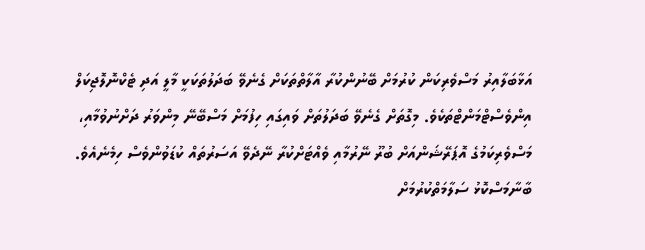އަޅާބަލާއިރު މަސްވެރިކަން ކުރުމަށް ބޭނުންކުރާ އާލާތްތަކަށް ގެނެވޭ ބަދަލުތަކަކީ މާލީ އަދި ޓެކްނޮލޮޖިކަލް އިންވެސްޓްމަންޓްތަކެވެ. މިގޮތަށް ގެނެވޭ ބަދަލުތަށް ވައިގައި ހިފުމަށް މަސްބޭނޭ މިންވަރު ދަށްނުވުމާއި، މަސްވެރިކަމުގެ އޮޕަރޭޝަންއަށް ބުރޫ ނޭރުމާއި ވެއްޓަށްކުރާ ނޭދެވޭ އަސަރުތައް ކުޑަވުންވެސް ހިމެނެއެވެ. ބާނާމަސްކޮޅު ސަލާމަތްކުރުމަށް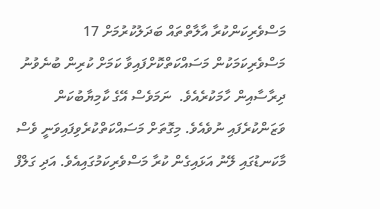މަސްވެރިކަންކުރާ އާލާތްތައް ބަދަލުކުރުމަށް 17 މަސްވެރިކަމަކުން މަސައްކަތްކޮށްފައިވާ ކަމަށް ކުރިން ބުނެވުނު ދިރާސާއިން ހާމަކުރެއެވެ.  ނަމަވެސް އޭގެ ކާމިޔާބުކަން ވަޒަންކުރެފައި ނުވެއެވެ. މިގޮތަށް މަސައްކަތްކުރެވިފައިވަނީ ވެސް މާކަނޑުގައި ލޭނު އަޅައިގެން ކުރާ މަސްވެރިކަމުގައިއެވެ. އަދި ގަލްފް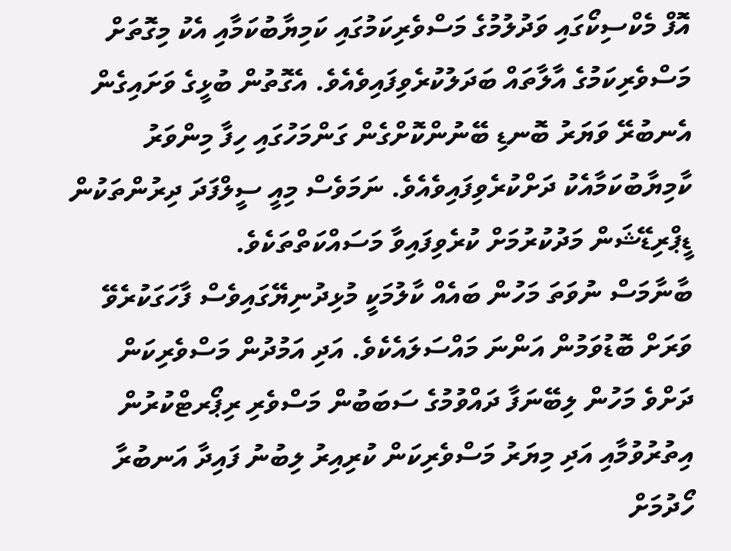އޮފް މެކްސިކޯގައި ވަދުލުމުގެ މަސްވެރިކަމުގައި ކަމިޔާބުކަމާއި އެކު މިގޮތަށް މަސްވެރިކަމުގެ އާލާތައް ބަދަލުކުރެވިފައިވެއެވެ. އެގޮތުން ބުޅީގެ ވަށައިގެން އެނބުރޭ ވަޔަރު ބޮނޑި ބޭނުންކޮށްގެން ގަންމަހުގައި ހިފާ މިންވަރު ކާމިޔާބުކަމާއެކު ދަށްކުރެވިފައިވެއެވެ. ނަމަވެސް މިއީ ސީލްފަދަ ދިރުންތަކުން ޑީޕްރިޑޭޝަން މަދުކުރުމަށް ކުރެވިފައިވާ މަސައްކަތްތަކެވެ.
ބާނާމަސް ނުވަތަ މަހުން ބައެއް ކާލުމަކީ މުޅިދުނިޔޭގައިވެސް ފާހަގަކުރެވޭ ވަރަށް ބޮޑުވަމުން އަންނަ މައްސަލައެކެވެ. އަދި އަމުދުން މަސްވެރިކަން ދަށްވެ މަހުން ލިބޭނަފާ ދައްވުމުގެ ސަބަބުން މަސްވެރި ރިޕޯރޓްކުރުން އިތުރުވުމާއި އަދި މިޔަރު މަސްވެރިކަން ކުރިއިރު ލިބުނު ފައިދާ އަނބުރާ ހޯދުމަށް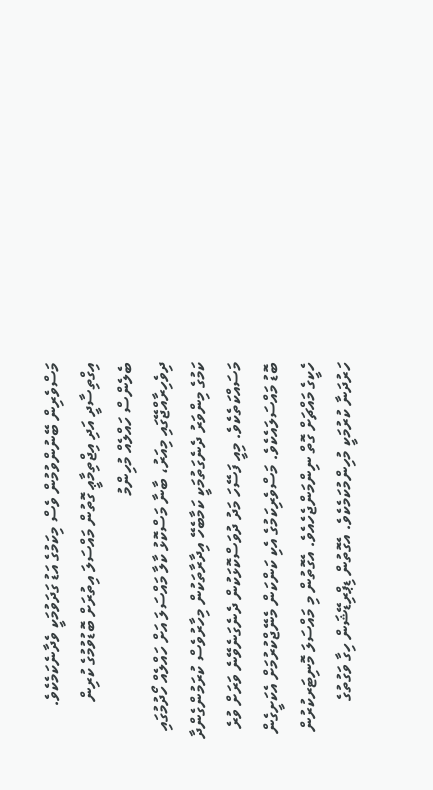މަސްވެރިން ބޭނުންވުމުން ވެސް މިކަމުގެ އަޑު ގަދަވުމަކީ ވެދާނެކަމެކެވެ.
އިގްތިސާދީ އަދި އިޖްތިމާޢީ ގޮތުން މައްސަލަ އިތުރަށް ބޮޑުވުމުގެ ކުރިން ބެލެންސް ހައްލެއް މުހިންމު
ދިވެހިރާއްޖޭގައި މިއަރު، ބާނާ މަސްކޮޅު ކާލާ މައްސަލަ އަށް ހައްލެއް ހޯދުމުގައި ކަމުގެ މިންވަރު ދެނެގަތުމަކީ ކަމާބެހޭ އިދާރާތަކުން މިހާރުވެސް ކުރަމުންގެންދާ މަސައްކަތެކެވެ. މިއީ ފަސޭހަ މަދު ދުވަސްކޮޅަކުން ދެނެގަނެވޭނެ ވަރަށް ވުރެ ބޮޑު މައްސަލައެކެވެ. މަސްވެރިކަމުގެ އެކި ކަންކަން މެނޭޖްކުރުމަށް އެކަށީގެން ހެކީގެ މައްޗަށް ގޮތް ނިންމަންޖެހެއެވެ. އެގޮތުން މި މައްސަލަ މޮނިޓަރކުރުން ހަރުދަނާ ކުރުމަކީ މުހިންމުކަމެކެވެ. އެގޮތުން ޑިޕްރިޑޭޝަން ހިގާ ވަގުތުގެ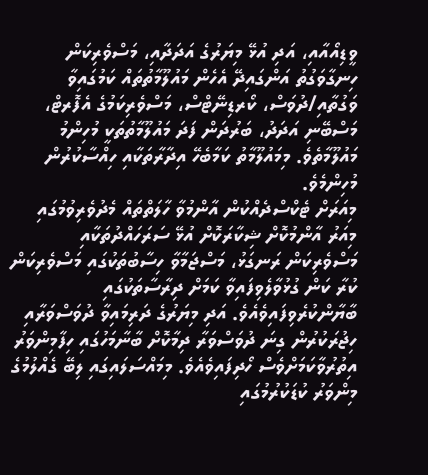ވީޑިއޯއާއި، އަދި އުޅޭ މިޔަރުގެ އަދަދާއި، މަސްވެރިކަން ހިނގާވަގުތު އަންގައިދޭ އެހެން މައުލޫމާތުތައް ކަމުގައިވާ ވަގުތާއި/ދުވަސް، ކޯރޑިނޭޓްސް، މަސްވެރިކަމުގެ އެފޮރޓް، މަސްބޭނި އަދަދު، ބަރުދަން ފަދަ މައުލޫމާތުތަކީ މުހިންމު މައުލޫމާތެވެ. މިމައުލޫމާތު ކަމާބެހޭ އިދާރާތަކާއި ހިއްސާކުރުން މުހިންމެވެ.
މިއަރަށް ޓެކްސްދެއްކުން އާންމުވާ ހާލަތްތައް މެދުވެރިވުމުގައި މިއަރު އާންމުކޮށް ޝިކާރަކޮށް އުޅޭ ސަރަހައްދުތަކާއި މަސްވެރިކަން ރަނގަޅު، މަސްޖަމާވާ ހިސާބުތަކުގައި މަސްވެރިކަން ކުރާ ކަން ގުޅުވާލެވިފައިވާ ކަމަށް ދިރާސާތަކުގައި ބާޔާންކުރެވިފައިވެއެވެ. އަދި މިޔަރުގެ ދަރިމައިވާ ދުވަސްވަރާއި ހިޖުރަކުރުން ގިނަ ދުވަސްވަރާ ދިމާކޮށް ބާނާމަހުގައި ހިފާމިންވަރު އިތުރުވާކަމަށްވެސް ހޯދިފައިވެއެވެ. މިމައްސަލައިގައި ލިބޭ ގެއްލުމުގެ މިންވަރު ކުޑަކުރުމުގައި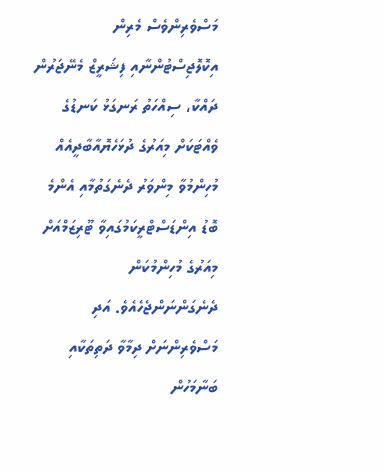މަސްވެރިންވެސް މެރިން އިކޮލޮޖިސްޓުންނާއި ފިޝަރީޒް މެނޭޖަރުން ދައްކާ، ސިއްހަތު ރަނގަޅު ކަނޑުގެ ވެއްޓަކަށް މިއަރުގެ ދުޅަހެޔޮއާބާދީއެއް މުހިންމުވާ މިންވަރު ދެނެގަތުމާއި އެންމެ ބޮޑު އިންޑަސްޓްރީކަމުގައިވާ ޓޫރިޒަމްއަށް މިއަރުގެ މުހިންމުކަން ދެނެގަންނަންޖެހެއެވެ. އަދި މަސްވެރިންނަށް ދިމާވާ ދަތިތަކާއި ބަނާމަހުން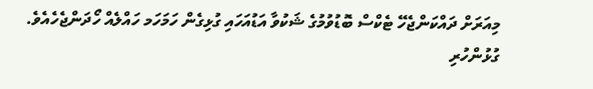މިއަރަށް ދައްކަންޖެހޭ ޓެކްސް ބޮޑުވުމުގެ ޝަކުވާ އަޑުއަހައި ގުޅިގެން ހަމަހަމ ހައްލެއް ހޯދަންޖެހެއެވެ.
ގުޅުންހުރި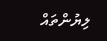ލިޔުންތައް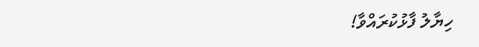ހިޔާލު ފާޅުކުރައްވާ!